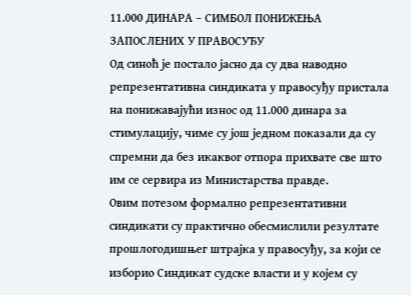11.000 ДИНАРА – СИМБОЛ ПОНИЖЕЊА ЗАПОСЛЕНИХ У ПРАВОСУЂУ
Од синоћ је постало јасно да су два наводно репрезентативна синдиката у правосуђу пристала на понижавајући износ од 11.000 динара за стимулацију, чиме су још једном показали да су спремни да без икаквог отпора прихвате све што им се сервира из Министарства правде.
Овим потезом формално репрезентативни синдикати су практично обесмислили резултате прошлогодишњег штрајка у правосуђу, за који се изборио Синдикат судске власти и у којем су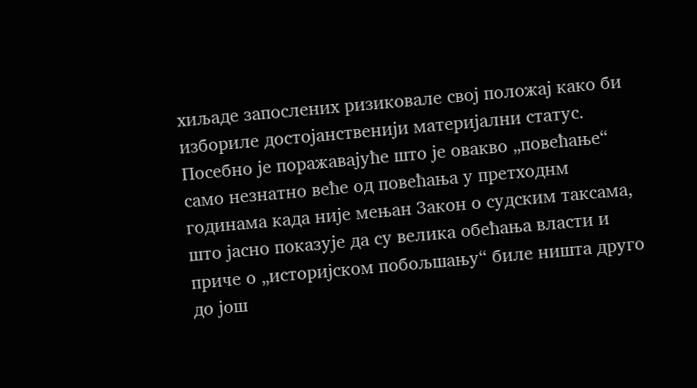хиљаде запослених ризиковале свој положај како би избориле достојанственији материјални статус.
Посебно је поражавајуће што је овакво „повећање“ само незнатно веће од повећања у претходнм годинама када није мењан Закон о судским таксама, што јасно показује да су велика обећања власти и приче о „историјском побољшању“ биле ништа друго до још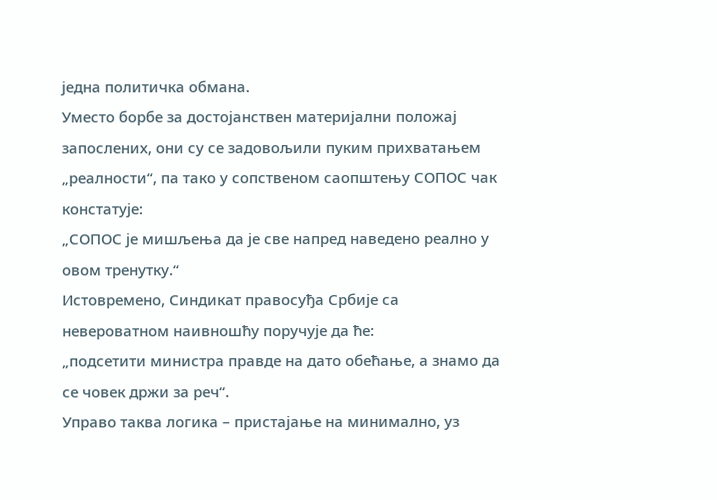једна политичка обмана.
Уместо борбе за достојанствен материјални положај запослених, они су се задовољили пуким прихватањем „реалности“, па тако у сопственом саопштењу СОПОС чак констатује:
„СОПОС је мишљења да је све напред наведено реално у овом тренутку.“
Истовремено, Синдикат правосуђа Србије са невероватном наивношћу поручује да ће:
„подсетити министра правде на дато обећање, а знамо да се човек држи за реч“.
Управо таква логика – пристајање на минимално, уз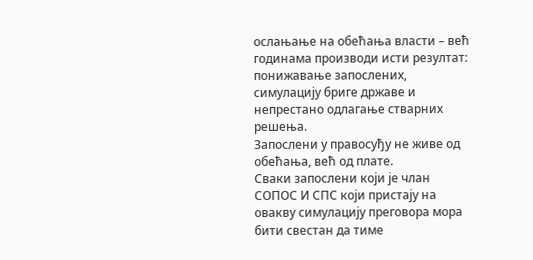ослањање на обећања власти – већ годинама производи исти резултат: понижавање запослених, симулацију бриге државе и непрестано одлагање стварних решења.
Запослени у правосуђу не живе од обећања, већ од плате.
Сваки запослени који је члан СОПОС И СПС који пристају на овакву симулацију преговора мора бити свестан да тиме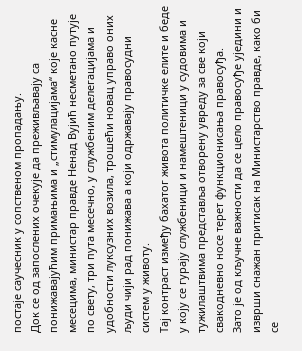постаје саучесник у сопственом пропадању.
Док се од запослених очекује да преживљавају са понижавајућим примањима и „стимулацијама“ које касне месецима, министар правде Ненад Вујић несметано путује по свету, три пута месечно, у службеним делегацијама и удобности луксузних возила, трошећи новац управо оних људи чији рад понижава а који одржавају правосудни систем у животу.
Тај контраст између бахатог живота политичке елите и беде у коју се гурају службеници и намештеници у судовима и тужилаштвима представља отворену увреду за све који свакодневно носе терет функционисања правосуђа.
Зато је од кључне важности да се цело правосуђе уједини и изврши снажан притисак на Министарство правде, како би се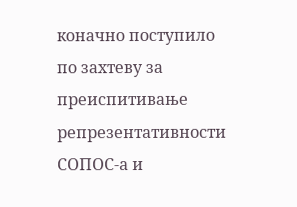коначно поступило по захтеву за преиспитивање репрезентативности СОПОС-а и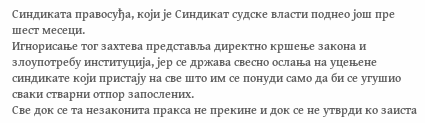Синдиката правосуђа, који је Синдикат судске власти поднео још пре шест месеци.
Игнорисање тог захтева представља директно кршење закона и злоупотребу институција, јер се држава свесно ослања на уцењене синдикате који пристају на све што им се понуди само да би се угушио сваки стварни отпор запослених.
Све док се та незаконита пракса не прекине и док се не утврди ко заиста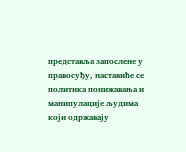представља запослене у правосуђу, наставиће се политика понижавања и манипулације људима који одржавају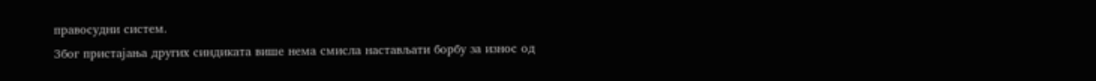правосудни систем.
Због пристајања других синдиката више нема смисла настављати борбу за износ од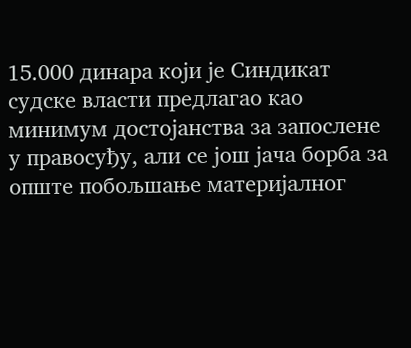15.000 динара који је Синдикат судске власти предлагао као минимум достојанства за запослене у правосуђу, али се још јача борба за опште побољшање материјалног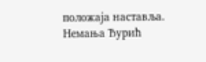положаја наставља.
Немања Ђурић